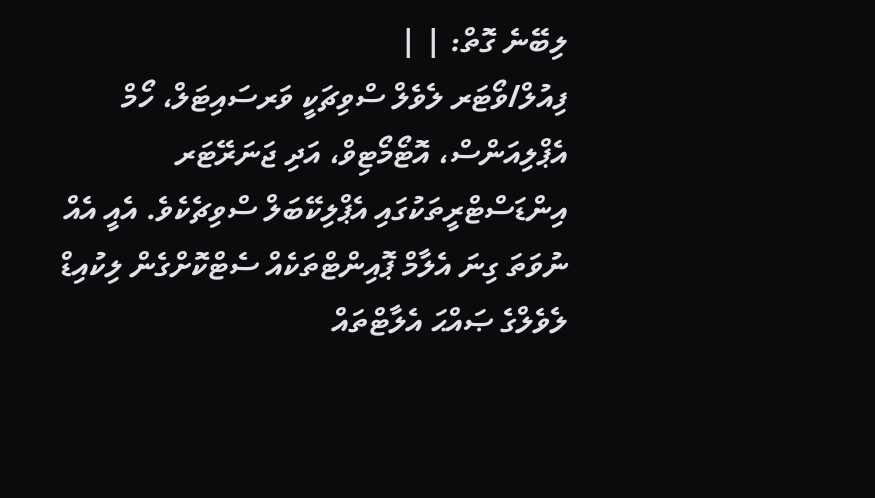ލިބޭނެ ގޮތް: | |
ފިއުލް/ވޯޓަރ ލެވެލް ސްވިޗަކީ ވަރސައިޓަލް، ހޯމް އެޕްލިއަންސް، އޮޓޯމޯޓިވް، އަދި ޖަނަރޭޓަރ އިންޑަސްޓްރީތަކުގައި އެޕްލިކޭބަލް ސްވިޗެކެވެ. އެއީ އެއް ނުވަތަ ގިނަ އެލާމް ޕޮއިންޓްތަކެއް ސެޓްކޮށްގެން ލިކުއިޑް ލެވެލްގެ ޞައްޙަ އެލާޓްތައް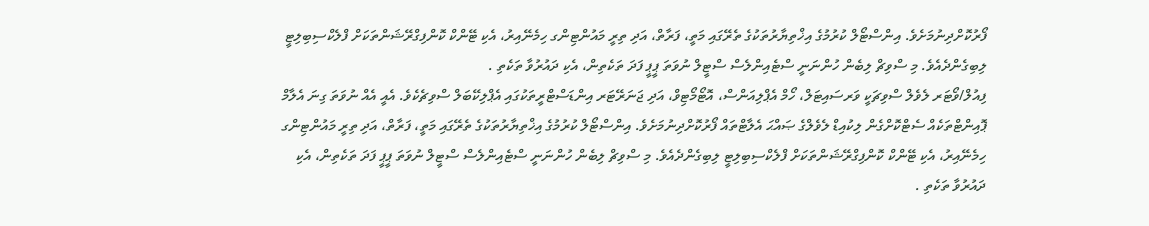ފޯރުކޮށްދިނުމަށެވެ. އިންސްޓޯލް ކުރުމުގެ އިޚްތިޔާރުތަކުގެ ތެރޭގައި މަތީ، ފަރާތް، އަދި ތިރީ މައުންޓިންގ ހިމެނޭއިރު، އެކި ޓޭންކް ކޮންފިގްރޭޝަންތަކަށް ފްލެކްސިބިލިޓީ ލިބިގެންދެއެވެ. މި ސްވިޗް ލިބެން ހުންނަނީ ސްޓެއިންލެސް ސްޓީލް ނުވަތަ ޕީޕީ ފަދަ ތަކެތިން، އެކި ދައުރުވާ ތަކެތި .
ފިއުލް/ވޯޓަރ ލެވެލް ސްވިޗަކީ ވަރސައިޓަލް، ހޯމް އެޕްލިއަންސް، އޮޓޯމޯޓިވް، އަދި ޖަނަރޭޓަރ އިންޑަސްޓްރީތަކުގައި އެޕްލިކޭބަލް ސްވިޗެކެވެ. އެއީ އެއް ނުވަތަ ގިނަ އެލާމް ޕޮއިންޓްތަކެއް ސެޓްކޮށްގެން ލިކުއިޑް ލެވެލްގެ ޞައްޙަ އެލާޓްތައް ފޯރުކޮށްދިނުމަށެވެ. އިންސްޓޯލް ކުރުމުގެ އިޚްތިޔާރުތަކުގެ ތެރޭގައި މަތީ، ފަރާތް، އަދި ތިރީ މައުންޓިންގ ހިމެނޭއިރު، އެކި ޓޭންކް ކޮންފިގްރޭޝަންތަކަށް ފްލެކްސިބިލިޓީ ލިބިގެންދެއެވެ. މި ސްވިޗް ލިބެން ހުންނަނީ ސްޓެއިންލެސް ސްޓީލް ނުވަތަ ޕީޕީ ފަދަ ތަކެތިން، އެކި ދައުރުވާ ތަކެތި .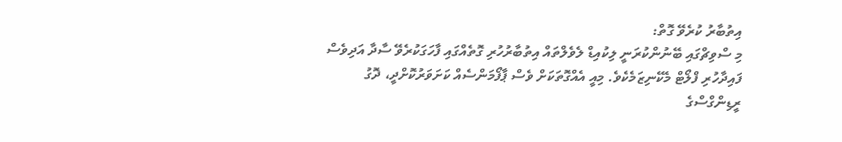އިތުބާރު ކުރެވޭ ގޮތް:
މި ސްވިޗްގައި ބޭނުންކުރަނީ ލިކުއިޑް ލެވެލްތައް އިތުބާރުހުރި ގޮތެއްގައި ފާހަގަކުރެވޭ ސާދާ އަދިވެސް ފައިދާހުރި ފްލޯޓް މެކޭނިޒަމެކެވެ. މިއީ އެއްގޮތަކަށް ވެސް ޕާފޯމަންސެއް ކަށަވަރުކޮށްދީ، ދޮގު ރީޑިންގްސްގެ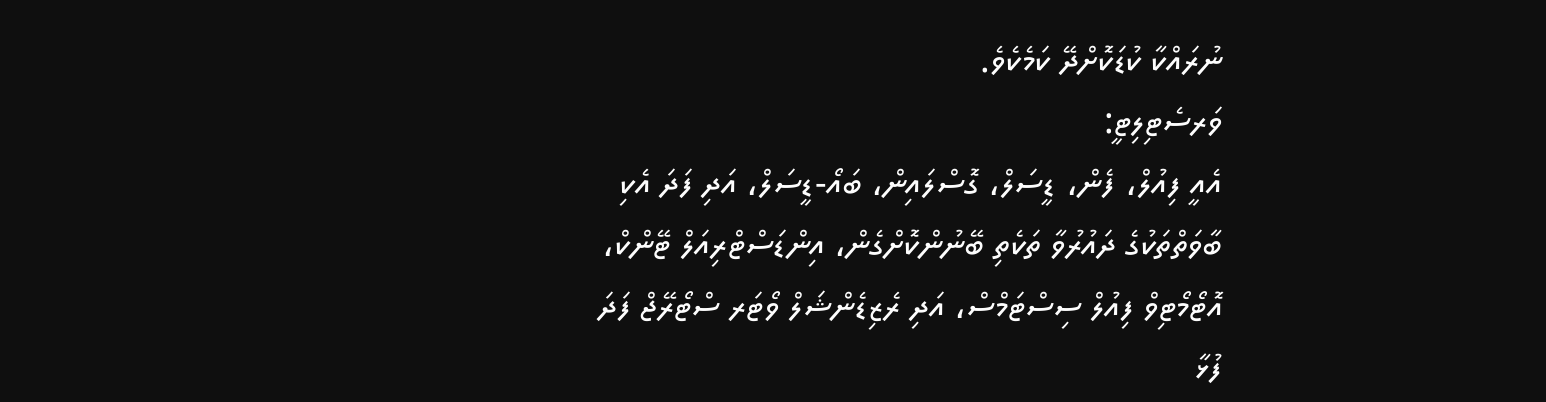ނުރައްކާ ކުޑަކޮށްދޭ ކަމެކެވެ.
ވަރސެޓިލިޓީ:
އެއީ ފިއުލް، ފެން، ޑީސަލް، ގޮސްލައިން، ބައޯ-ޑީސަލް، އަދި ފަދަ އެކި ބާވަތްތަކުގެ ދައުރުވާ ތަކެތި ބޭނުންކޮށްގެން، އިންޑަސްޓްރިއަލް ޓޭންކް، އޮޓޯމޯޓިވް ފިއުލް ސިސްޓަމްސް، އަދި ރެޒިޑެންޝަލް ވޯޓަރ ސްޓޯރޭޖް ފަދަ ފުޅާ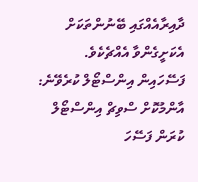ދާއިރާއެއްގައި ބޭނުންތަކަށް އެކަށީގެންވާ އެއްޗެކެވެ.
ފަސޭހައިން އިންސްޓޯލް ކުރެވޭނެ:
އާންމުކޮށް ސްވިޗް އިންސްޓޯލް ކުރަން ފަސޭހަ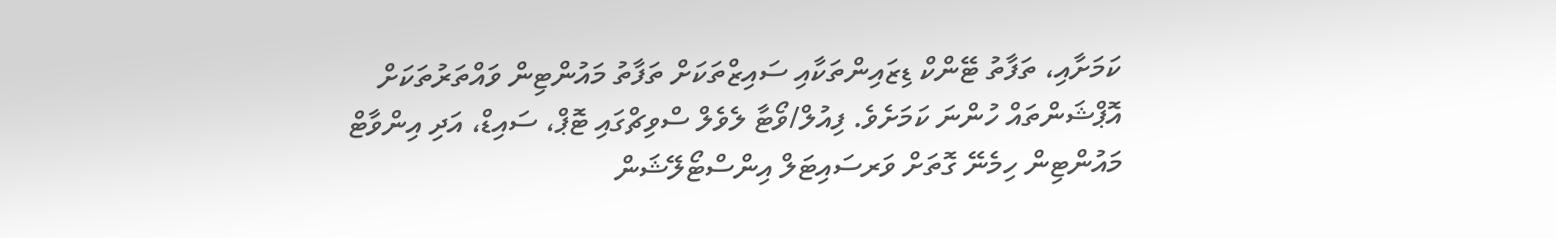ކަމަށާއި، ތަފާތު ޓޭންކް ޑިޒައިންތަކާއި ސައިޒްތަކަށް ތަފާތު މައުންޓިން ވައްތަރުތަކަށް އޮޕްޝަންތައް ހުންނަ ކަމަށެވެ. ފިއުލް/ވޯޓާ ލެވެލް ސްވިޗްގައި ޓޮޕް، ސައިޑް، އަދި އިންވާޓް މައުންޓިން ހިމެނޭ ގޮތަށް ވަރސައިޓަލް އިންސްޓޯލޭޝަން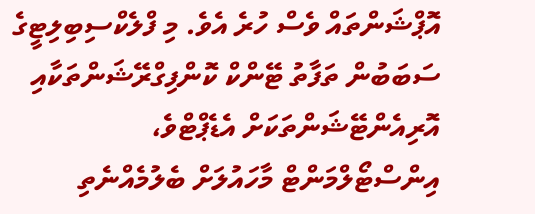އޮޕްޝަންތައް ވެސް ހުރެ އެވެ. މި ފްލެކްސިބިލިޓީގެ ސަބަބުން ތަފާތު ޓޭންކް ކޮންފިގްރޭޝަންތަކާއި އޮރިއެންޓޭޝަންތަކަށް އެޑެޕްޓްވެ، އިންސްޓޯލްމަންޓް މާހައުލަށް ބެލުމެއްނެތި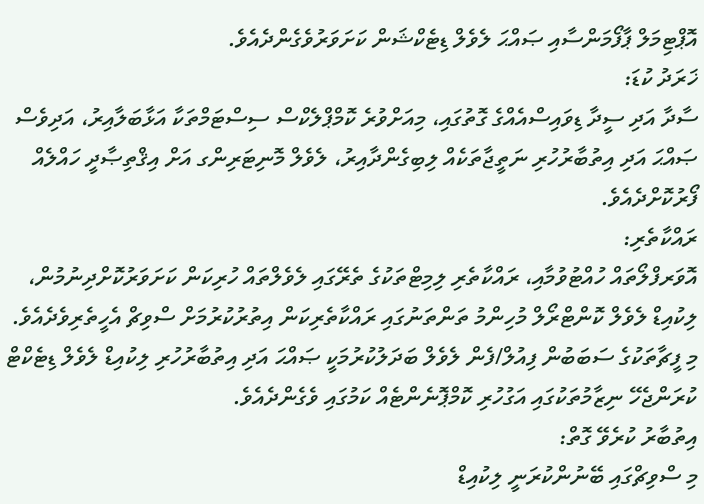އޮޕްޓިމަލް ޕާފޯމަންސާއި ޞައްޙަ ލެވެލް ޑިޓެކްޝަން ކަށަވަރުވެގެންދެއެވެ.
ޚަރަދު ކުޑަ:
ސާދާ އަދި ސީދާ ޑިވައިސްއެއްގެ ގޮތުގައި، މިއަށްވުރެ ކޮމްޕްލެކްސް ސިސްޓަމްތަކާ އަޅާބަލާއިރު، އަދިވެސް ޞައްޙަ އަދި އިތުބާރުހުރި ނަތީޖާތަކެއް ލިބިގެންދާއިރު، ލެވެލް މޮނިޓަރިންގ އަށް އިޤްތިޞާދީ ހައްލެއް ފޯރުކޮށްދެއެވެ.
ރައްކާތެރި:
އޮވަރފްލޯތައް ހުއްޓުވުމާއި، ރައްކާތެރި ލިމިޓްތަކުގެ ތެރޭގައި ލެވެލްތައް ހުރިކަން ކަށަވަރުކޮށްދިނުމުން، ލިކުއިޑް ލެވެލް ކޮންޓްރޯލް މުހިންމު ތަންތަނުގައި ރައްކާތެރިކަން އިތުރުކުރުމަށް ސްވިޗް އެހީތެރިވެދެއެވެ.
މި ފީޗާތަކުގެ ސަބަބުން ފިއުލް/ފެން ލެވެލް ބަދަލުކުރުމަކީ ޞައްޙަ އަދި އިތުބާރުހުރި ލިކުއިޑް ލެވެލް ޑިޓެކްޓް ކުރަންޖެހޭ ނިޒާމުތަކުގައި އަގުހުރި ކޮމްޕޮނެންޓެއް ކަމުގައި ވެގެންދެއެވެ.
އިތުބާރު ކުރެވޭ ގޮތް:
މި ސްވިޗްގައި ބޭނުންކުރަނީ ލިކުއިޑް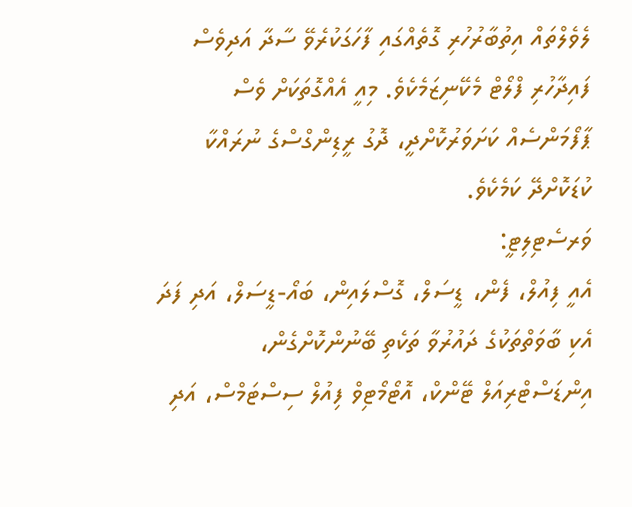ލެވެލްތައް އިތުބާރުހުރި ގޮތެއްގައި ފާހަގަކުރެވޭ ސާދާ އަދިވެސް ފައިދާހުރި ފްލޯޓް މެކޭނިޒަމެކެވެ. މިއީ އެއްގޮތަކަށް ވެސް ޕާފޯމަންސެއް ކަށަވަރުކޮށްދީ، ދޮގު ރީޑިންގްސްގެ ނުރައްކާ ކުޑަކޮށްދޭ ކަމެކެވެ.
ވަރސެޓިލިޓީ:
އެއީ ފިއުލް، ފެން، ޑީސަލް، ގޮސްލައިން، ބައޯ-ޑީސަލް، އަދި ފަދަ އެކި ބާވަތްތަކުގެ ދައުރުވާ ތަކެތި ބޭނުންކޮށްގެން، އިންޑަސްޓްރިއަލް ޓޭންކް، އޮޓޯމޯޓިވް ފިއުލް ސިސްޓަމްސް، އަދި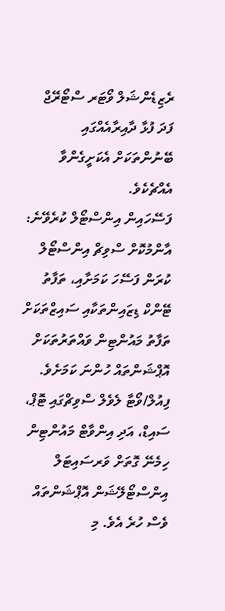ރެޒިޑެންޝަލް ވޯޓަރ ސްޓޯރޭޖް ފަދަ ފުޅާ ދާއިރާއެއްގައި ބޭނުންތަކަށް އެކަށީގެންވާ އެއްޗެކެވެ.
ފަސޭހައިން އިންސްޓޯލް ކުރެވޭނެ:
އާންމުކޮށް ސްވިޗް އިންސްޓޯލް ކުރަން ފަސޭހަ ކަމަށާއި، ތަފާތު ޓޭންކް ޑިޒައިންތަކާއި ސައިޒްތަކަށް ތަފާތު މައުންޓިން ވައްތަރުތަކަށް އޮޕްޝަންތައް ހުންނަ ކަމަށެވެ. ފިއުލް/ވޯޓާ ލެވެލް ސްވިޗްގައި ޓޮޕް، ސައިޑް، އަދި އިންވާޓް މައުންޓިން ހިމެނޭ ގޮތަށް ވަރސައިޓަލް އިންސްޓޯލޭޝަން އޮޕްޝަންތައް ވެސް ހުރެ އެވެ. މި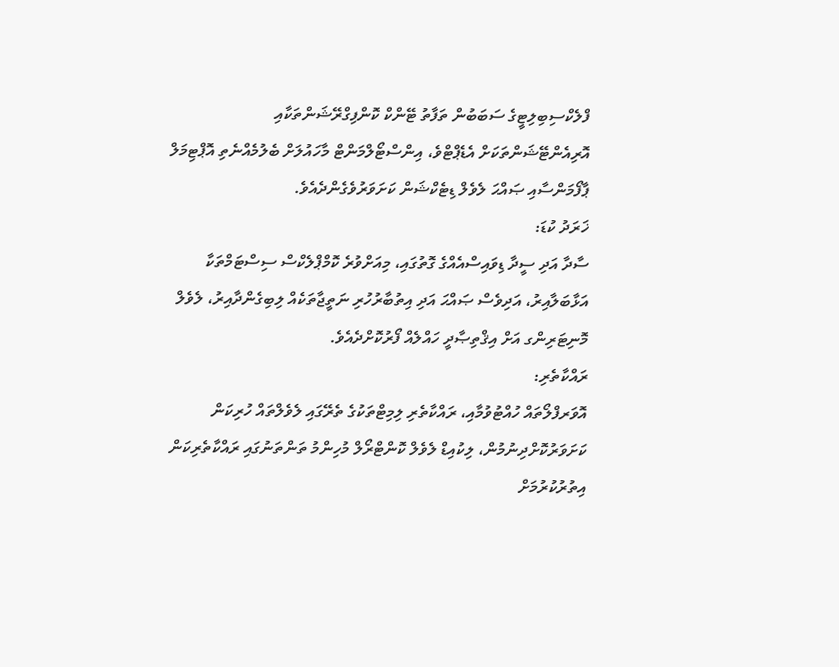ފްލެކްސިބިލިޓީގެ ސަބަބުން ތަފާތު ޓޭންކް ކޮންފިގްރޭޝަންތަކާއި އޮރިއެންޓޭޝަންތަކަށް އެޑެޕްޓްވެ، އިންސްޓޯލްމަންޓް މާހައުލަށް ބެލުމެއްނެތި އޮޕްޓިމަލް ޕާފޯމަންސާއި ޞައްޙަ ލެވެލް ޑިޓެކްޝަން ކަށަވަރުވެގެންދެއެވެ.
ޚަރަދު ކުޑަ:
ސާދާ އަދި ސީދާ ޑިވައިސްއެއްގެ ގޮތުގައި، މިއަށްވުރެ ކޮމްޕްލެކްސް ސިސްޓަމްތަކާ އަޅާބަލާއިރު، އަދިވެސް ޞައްޙަ އަދި އިތުބާރުހުރި ނަތީޖާތަކެއް ލިބިގެންދާއިރު، ލެވެލް މޮނިޓަރިންގ އަށް އިޤްތިޞާދީ ހައްލެއް ފޯރުކޮށްދެއެވެ.
ރައްކާތެރި:
އޮވަރފްލޯތައް ހުއްޓުވުމާއި، ރައްކާތެރި ލިމިޓްތަކުގެ ތެރޭގައި ލެވެލްތައް ހުރިކަން ކަށަވަރުކޮށްދިނުމުން، ލިކުއިޑް ލެވެލް ކޮންޓްރޯލް މުހިންމު ތަންތަނުގައި ރައްކާތެރިކަން އިތުރުކުރުމަށް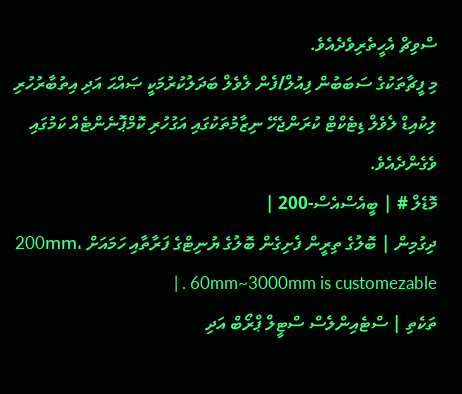ސްވިޗް އެހީތެރިވެދެއެވެ.
މި ފީޗާތަކުގެ ސަބަބުން ފިއުލް/ފެން ލެވެލް ބަދަލުކުރުމަކީ ޞައްޙަ އަދި އިތުބާރުހުރި ލިކުއިޑް ލެވެލް ޑިޓެކްޓް ކުރަންޖެހޭ ނިޒާމުތަކުގައި އަގުހުރި ކޮމްޕޮނެންޓެއް ކަމުގައި ވެގެންދެއެވެ.
މޮޑެލް # | ބީއެސްއެސް-200 |
ދިގުމިން | ބޮލުގެ ތިރީން ފެށިގެން ބޮލުގެ ޔުނިޓްގެ ފަރާތާއި ހަމައަށް 200mm، 60mm~3000mm is customezable . |
ތަކެތި | ސްޓެއިންލެސް ސްޓީލް ޕްރޯބް އަދި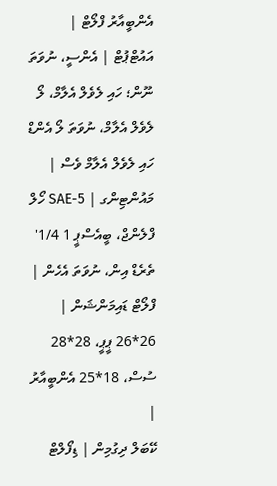އެންބީއާރު ފްލޯޓް |
އައުޓްޕުޓް | އެންސީ، ނުވަތަ ނޫން؛ ހައި ލެވެލް އެލާމް، ލޯ ލެވެލް އެލާމް، ނުވަތަ ލޯ އެންޑް ހައި ލެވެލް އެލާމް ވެސް |
މައުންޓިންގ | SAE-5 ހޯލް ފްލެންޖް، ބީއެސްޕީ 1 1/4' ތެރެޑް އިން، ނުވަތަ އެހެން |
ފްލޯޓް ޑައިމަންޝަން | 26*26 ޕީޕީ، 28*28 ސުސް، 18*25 އެންބީއާރު |
ކޭބަލް ދިގުމިން | ޑިފޯލްޓް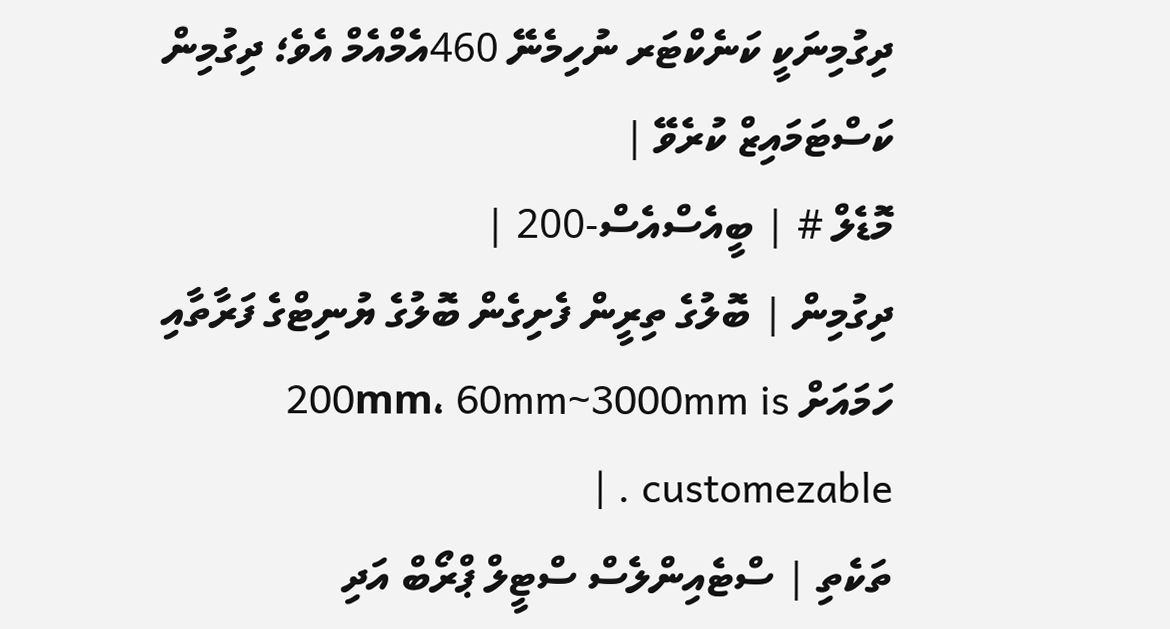ދިގުމިނަކީ ކަނެކްޓަރ ނުހިމެނޭ 460އެމްއެމް އެވެ؛ ދިގުމިން ކަސްޓަމައިޒް ކުރެވޭ |
މޮޑެލް # | ބީއެސްއެސް-200 |
ދިގުމިން | ބޮލުގެ ތިރީން ފެށިގެން ބޮލުގެ ޔުނިޓްގެ ފަރާތާއި ހަމައަށް 200mm، 60mm~3000mm is customezable . |
ތަކެތި | ސްޓެއިންލެސް ސްޓީލް ޕްރޯބް އަދި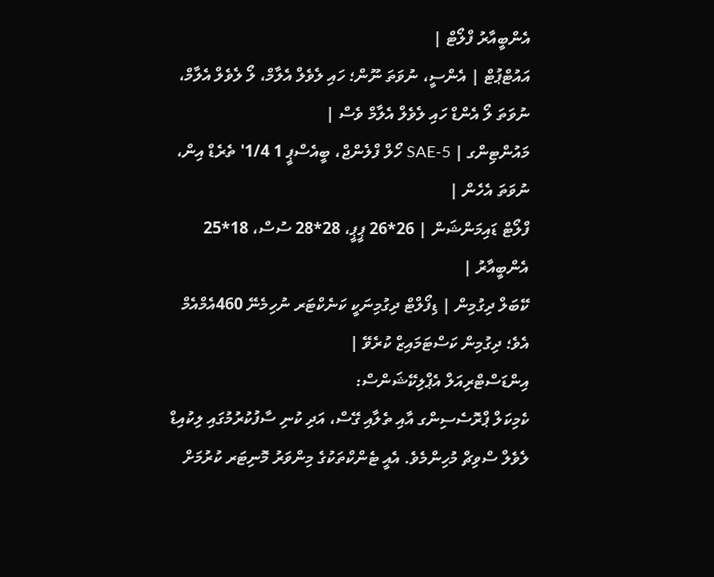އެންބީއާރު ފްލޯޓް |
އައުޓްޕުޓް | އެންސީ، ނުވަތަ ނޫން؛ ހައި ލެވެލް އެލާމް، ލޯ ލެވެލް އެލާމް، ނުވަތަ ލޯ އެންޑް ހައި ލެވެލް އެލާމް ވެސް |
މައުންޓިންގ | SAE-5 ހޯލް ފްލެންޖް، ބީއެސްޕީ 1 1/4' ތެރެޑް އިން، ނުވަތަ އެހެން |
ފްލޯޓް ޑައިމަންޝަން | 26*26 ޕީޕީ، 28*28 ސުސް، 18*25 އެންބީއާރު |
ކޭބަލް ދިގުމިން | ޑިފޯލްޓް ދިގުމިނަކީ ކަނެކްޓަރ ނުހިމެނޭ 460އެމްއެމް އެވެ؛ ދިގުމިން ކަސްޓަމައިޒް ކުރެވޭ |
އިންޑަސްޓްރިއަލް އެޕްލިކޭޝަންސް:
ކެމިކަލް ޕްރޮސެސިންގ އާއި ތެލާއި ގޭސް، އަދި ކުނި ސާފުކުރުމުގައި ލިކުއިޑް ލެވެލް ސްވިޗް މުހިންމެވެ. އެއީ ޓެންކްތަކުގެ މިންވަރު މޮނިޓަރ ކުރުމަށް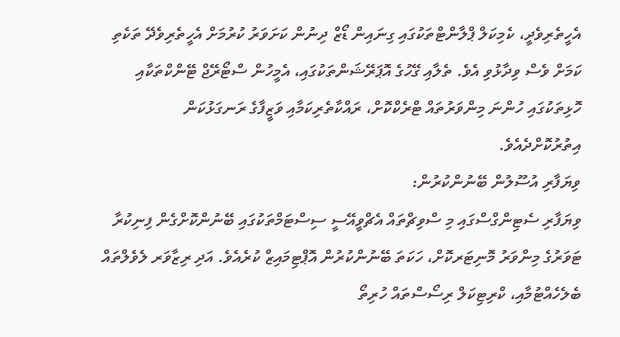އެހީތެރިވެދީ، ކެމިކަލް ޕްލާންޓްތަކުގައި ގިނައިން ޑޯޒް ދިނުން ކަށަވަރު ކުރުމަށް އެހީތެރިވެދޭ ތަކެތި ކަމަށް ވެސް ވިދާޅުވި އެވެ. ތެލާއި ގޭހުގެ އޮޕަރޭޝަންތަކުގައި، އެމީހުން ސްޓޯރޭޖް ޓޭންކްތަކާއި ހޮޅިތަކުގައި ހުންނަ މިންވަރުތައް ޓްރެކްކޮށް، ރައްކާތެރިކަމާއި ވަޒީފާގެ ރަނގަޅުކަން އިތުރުކޮށްދެއެވެ.
ވިޔަފާރި އުސޫލުން ބޭނުންކުރުން:
ވިޔަފާރި ސެޓިންގްސްގައި މި ސްވިޗްތައް އެޗްވީއޭސީ ސިސްޓަމްތަކުގައި ބޭނުންކޮށްގެން ފިނިކުރާ ޓަވަރުގެ މިންވަރު މޮނިޓަރކޮށް، ހަކަތަ ބޭނުންކުރުން އޮޕްޓިމައިޒް ކުރެއެވެ. އަދި ރިޒާވަރ ލެވެލްތައް ބެލެހެއްޓުމާއި، ކްރިޓިކަލް ރިސޯސްތައް ހުރިތޯ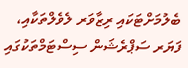ބެލުމަށްޓަކައި ރިޒާވަރ ލެވެލްތަކާއި، ފަޔަރ ސަޕްރެޝަން ސިސްޓަމްތަކުގައި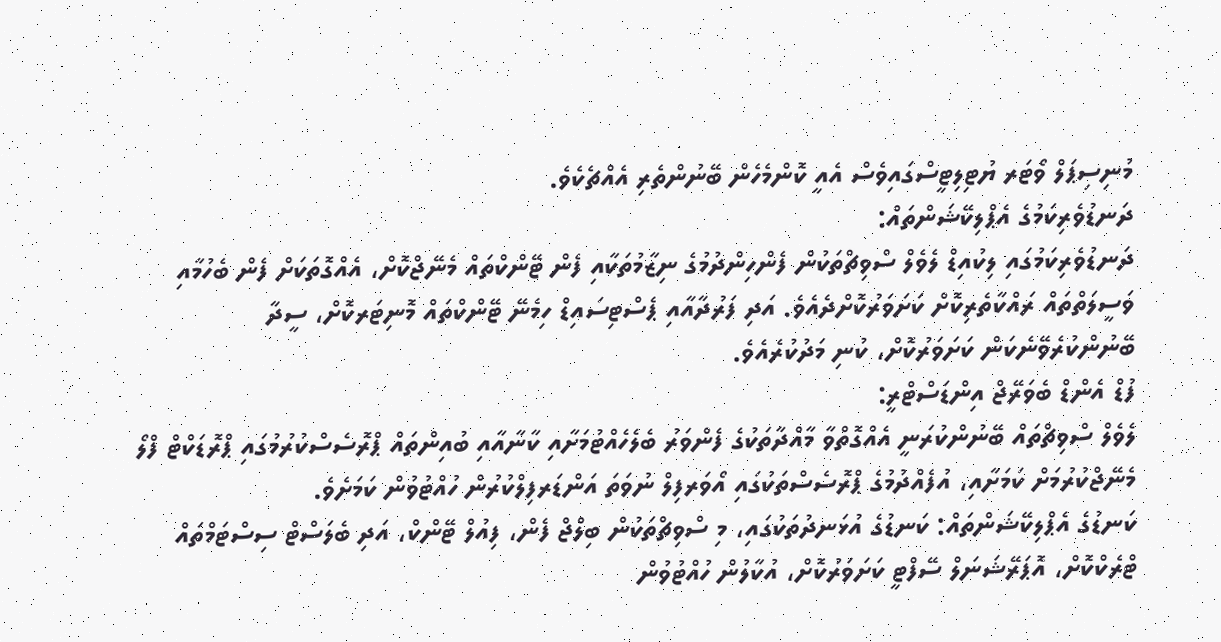މުނިސިޕަލް ވޯޓަރ ޔުޓިލިޓީސްގައިވެސް އެއީ ކޮންމެހެން ބޭނުންތެރި އެއްޗެކެވެ.
ދަނޑުވެރިކަމުގެ އެޕްލިކޭޝަންތައް:
ދަނޑުވެރިކަމުގައި ލިކުއިޑް ލެވެލް ސްވިޗްތަކުން ފެންހިންދުމުގެ ނިޒާމުތަކާއި ފެން ޓޭންކްތައް މެނޭޖްކޮށް، އެއްގޮތަކަށް ފެން ބެހުމާއި ވަސީލަތްތައް ރައްކާތެރިކޮށް ކަށަވަރުކޮށްދެއެވެ. އަދި ފަރުދާއާއި ޕެސްޓިސައިޑް ހިމެނޭ ޓޭންކްތައް މޮނިޓަރކޮށް، ސީދާ ބޭނުންކުރެވޭނެކަން ކަށަވަރުކޮށް، ކުނި މަދުކުރެއެވެ.
ފުޑް އެންޑް ބެވަރޭޖް އިންޑަސްޓްރީ:
ލެވެލް ސްވިޗްތައް ބޭނުންކުރަނީ އެއްގޮތްވާ މާއްދާތަކުގެ ފެންވަރު ބެލެހެއްޓުމަށާއި ކާނާއާއި ބުއިންތައް ޕްރޮސެސްކުރުމުގައި ޕްރޮޑަކްޓް ފްލޯ މެނޭޖްކުރުމަށް ކަމަށާއި، އުފެއްދުމުގެ ޕްރޮސެސްތަކުގައި އޯވަރފިލް ނުވަތަ އަންޑަރފިލްކުރުން ހުއްޓުވުން ކަމަށެވެ.
ކަނޑުގެ އެޕްލިކޭޝަންތައް: ކަނޑުގެ އުޅަނދުތަކުގައި، މި ސްވިޗްތަކުން ބިލްޖް ފެން، ފިއުލް ޓޭންކް، އަދި ބެލަސްޓް ސިސްޓަމްތައް ޓްރެކްކޮށް، އޮޕަރޭޝަނަލް ސޭފްޓީ ކަށަވަރުކޮށް، އުކާލުން ހުއްޓުވުން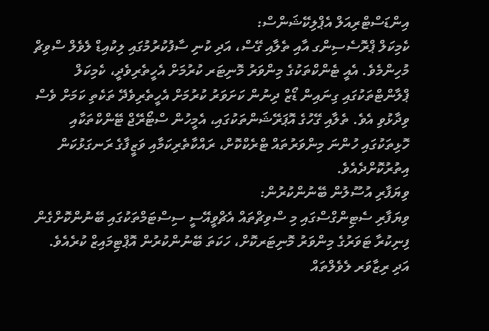އިންޑަސްޓްރިއަލް އެޕްލިކޭޝަންސް:
ކެމިކަލް ޕްރޮސެސިންގ އާއި ތެލާއި ގޭސް، އަދި ކުނި ސާފުކުރުމުގައި ލިކުއިޑް ލެވެލް ސްވިޗް މުހިންމެވެ. އެއީ ޓެންކްތަކުގެ މިންވަރު މޮނިޓަރ ކުރުމަށް އެހީތެރިވެދީ، ކެމިކަލް ޕްލާންޓްތަކުގައި ގިނައިން ޑޯޒް ދިނުން ކަށަވަރު ކުރުމަށް އެހީތެރިވެދޭ ތަކެތި ކަމަށް ވެސް ވިދާޅުވި އެވެ. ތެލާއި ގޭހުގެ އޮޕަރޭޝަންތަކުގައި، އެމީހުން ސްޓޯރޭޖް ޓޭންކްތަކާއި ހޮޅިތަކުގައި ހުންނަ މިންވަރުތައް ޓްރެކްކޮށް، ރައްކާތެރިކަމާއި ވަޒީފާގެ ރަނގަޅުކަން އިތުރުކޮށްދެއެވެ.
ވިޔަފާރި އުސޫލުން ބޭނުންކުރުން:
ވިޔަފާރި ސެޓިންގްސްގައި މި ސްވިޗްތައް އެޗްވީއޭސީ ސިސްޓަމްތަކުގައި ބޭނުންކޮށްގެން ފިނިކުރާ ޓަވަރުގެ މިންވަރު މޮނިޓަރކޮށް، ހަކަތަ ބޭނުންކުރުން އޮޕްޓިމައިޒް ކުރެއެވެ. އަދި ރިޒާވަރ ލެވެލްތައް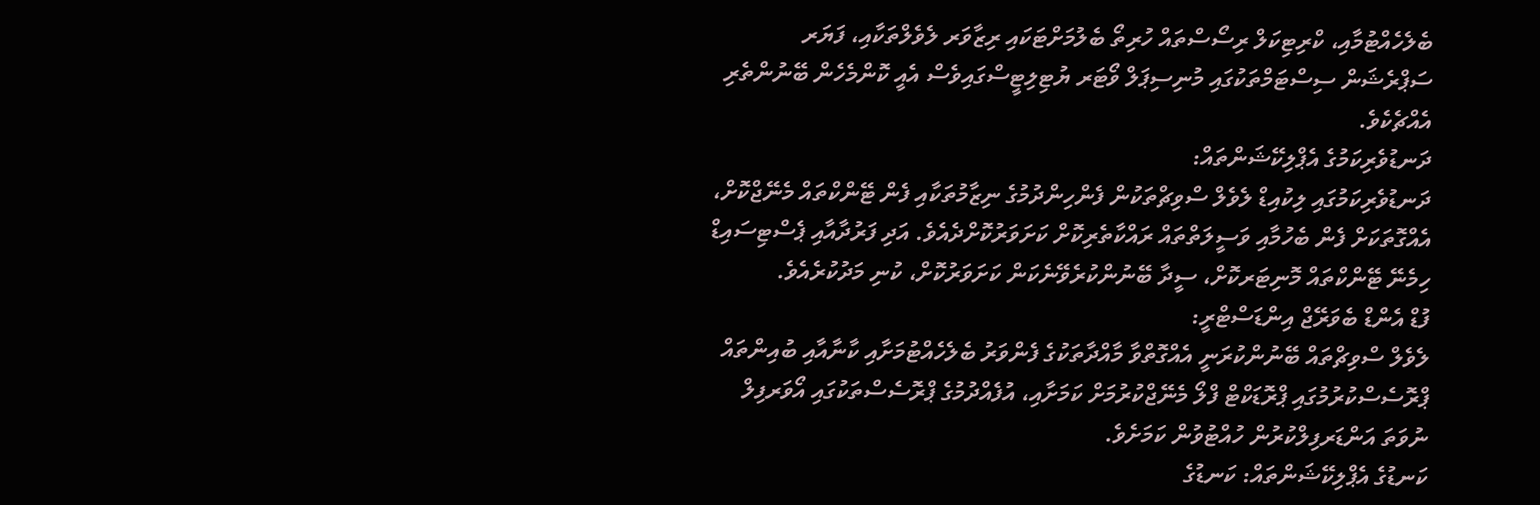ބެލެހެއްޓުމާއި، ކްރިޓިކަލް ރިސޯސްތައް ހުރިތޯ ބެލުމަށްޓަކައި ރިޒާވަރ ލެވެލްތަކާއި، ފަޔަރ ސަޕްރެޝަން ސިސްޓަމްތަކުގައި މުނިސިޕަލް ވޯޓަރ ޔުޓިލިޓީސްގައިވެސް އެއީ ކޮންމެހެން ބޭނުންތެރި އެއްޗެކެވެ.
ދަނޑުވެރިކަމުގެ އެޕްލިކޭޝަންތައް:
ދަނޑުވެރިކަމުގައި ލިކުއިޑް ލެވެލް ސްވިޗްތަކުން ފެންހިންދުމުގެ ނިޒާމުތަކާއި ފެން ޓޭންކްތައް މެނޭޖްކޮށް، އެއްގޮތަކަށް ފެން ބެހުމާއި ވަސީލަތްތައް ރައްކާތެރިކޮށް ކަށަވަރުކޮށްދެއެވެ. އަދި ފަރުދާއާއި ޕެސްޓިސައިޑް ހިމެނޭ ޓޭންކްތައް މޮނިޓަރކޮށް، ސީދާ ބޭނުންކުރެވޭނެކަން ކަށަވަރުކޮށް، ކުނި މަދުކުރެއެވެ.
ފުޑް އެންޑް ބެވަރޭޖް އިންޑަސްޓްރީ:
ލެވެލް ސްވިޗްތައް ބޭނުންކުރަނީ އެއްގޮތްވާ މާއްދާތަކުގެ ފެންވަރު ބެލެހެއްޓުމަށާއި ކާނާއާއި ބުއިންތައް ޕްރޮސެސްކުރުމުގައި ޕްރޮޑަކްޓް ފްލޯ މެނޭޖްކުރުމަށް ކަމަށާއި، އުފެއްދުމުގެ ޕްރޮސެސްތަކުގައި އޯވަރފިލް ނުވަތަ އަންޑަރފިލްކުރުން ހުއްޓުވުން ކަމަށެވެ.
ކަނޑުގެ އެޕްލިކޭޝަންތައް: ކަނޑުގެ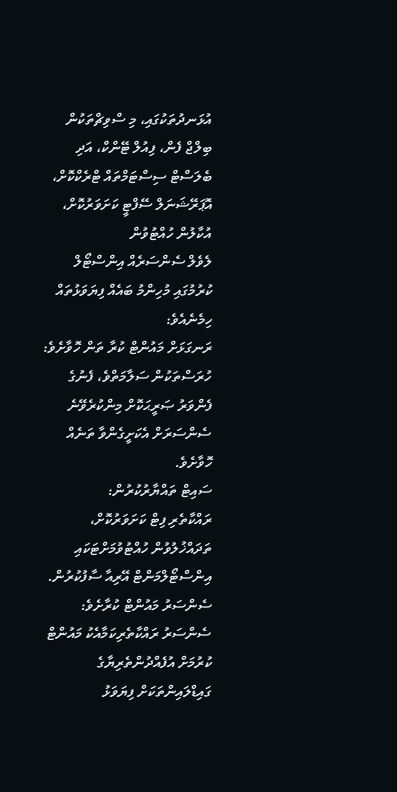އުޅަނދުތަކުގައި، މި ސްވިޗްތަކުން ބިލްޖް ފެން، ފިއުލް ޓޭންކް، އަދި ބެލަސްޓް ސިސްޓަމްތައް ޓްރެކްކޮށް، އޮޕަރޭޝަނަލް ސޭފްޓީ ކަށަވަރުކޮށް، އުކާލުން ހުއްޓުވުން
ލެވެލް ސެންސަރެއް އިންސްޓޯލް ކުރުމުގައި މުހިންމު ބައެއް ފިޔަވަޅުތައް ހިމެނެއެވެ:
ރަނގަޅަށް މައުންޓް ކުރާ ތަން ހޮވާށެވެ:
ހުރަސްތަކުން ސަލާމަތްވެ، ފެނުގެ ފެންވަރު ޞަރީޙަކޮށް މިންކުރެވޭނެ ސެންސަރަށް އެކަށީގެންވާ ތަނެއް ހޮވާށެވެ.
ސައިޓް ތައްޔާރުކުރުން:
ރައްކާތެރި ފިޓް ކަށަވަރުކޮށް، ތަދައްޚުލުވުން ހުއްޓުވުމަށްޓަކައި އިންސްޓޯލްމަންޓް އޭރިއާ ސާފުކުރުން.
ސެންސަރު މައުންޓް ކުރާށެވެ:
ސެންސަރު ރައްކާތެރިކަމާއެކު މައުންޓް ކުރުމަށް އުފެއްދުންތެރިޔާގެ ގައިޑްލައިންތަކަށް ފިޔަވަޅު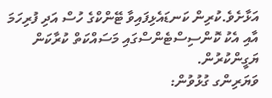އަޅާށެވެ.ކުރިން ކަނޑައެޅިފައިވާ ޓޭންކްގެ ހުސް އަދި ފުރިހަމަ އާއި އެކު ކޮންސިސްޓެންސްގައި މަސައްކަތް ކުރާކަން ޔަގީންކުރުން.
ވަޔަރިންގ ގުޅުވުން: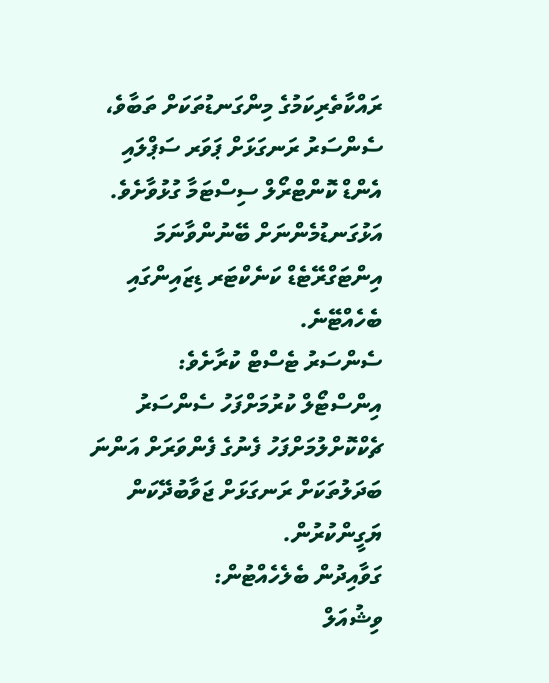ރައްކާތެރިކަމުގެ މިންގަނޑުތަކަށް ތަބާވެ، ސެންސަރު ރަނގަޅަށް ޕަވަރ ސަޕްލައި އެންޑް ކޮންޓްރޯލް ސިސްޓަމާ ގުޅުވާށެވެ. އަޅުގަނޑުމެންނަށް ބޭނުންވާނަމަ އިންޓަގްރޭޓެޑް ކަނެކްޓަރ ޑިޒައިންގައި ބެހެއްޓޭނެ.
ސެންސަރު ޓެސްޓް ކުރާށެވެ:
އިންސްޓޯލް ކުރުމަށްފަހު ސެންސަރު ޗެކްކޮށްލުމަށްފަހު ފެނުގެ ފެންވަރަށް އަންނަ ބަދަލުތަކަށް ރަނގަޅަށް ޖަވާބުދޭކަން ޔަގީންކުރުން.
ގަވާއިދުން ބެލެހެއްޓުން:
ވިޝުއަލް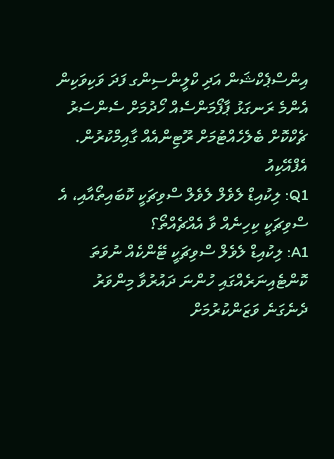އިންސްޕެކްޝަން އަދި ކްލީންސިންގ ފަދަ ވަކިވަކިން އެންމެ ރަނގަޅު ޕާފޯމަންސެއް ހޯދުމަށް ސެންސަރު ޗެކްކޮށް ބެލެހެއްޓުމަށް ރޫޓިންއެއް ގާއިމްކުރުން.
އެފްއޭކިއު
Q1: ލިކުއިޑް ލެވެލް ލެވެލް ސްވިޗަކީ ކޮބައިތޯއާއި، އެ ސްވިޗަކީ ކިހިނެއް ވާ އެއްޗެއްތޯ؟
A1: ލިކުއިޑް ލެވެލް ސްވިޗަކީ ޓޭންކެއް ނުވަތަ ކޮންޓެއިނަރެއްގައި ހުންނަ ދައުރުވާ މިންވަރު ދެނެގަނެ ވަޒަންކުރުމަށް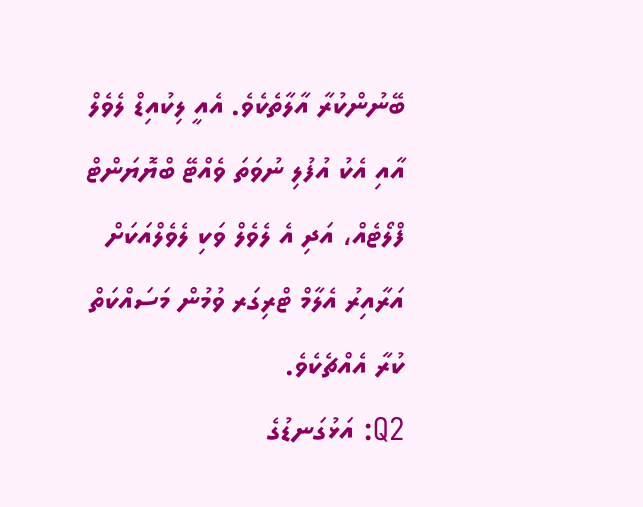ބޭނުންކުރާ އާލާތެކެވެ. އެއީ ލިކުއިޑް ލެވެލް އާއި އެކު އުފުލި ނުވަތަ ވެއްޓޭ ބްޔޮޔަންޓް ފްލޯޓެއް، އަދި އެ ލެވެލް ވަކި ލެވެލްއަކަށް އަރާއިރު އެލާމް ޓްރިގަރ ވުމުން މަސައްކަތް ކުރާ އެއްޗެކެވެ.
Q2: އަޅުގަނޑުގެ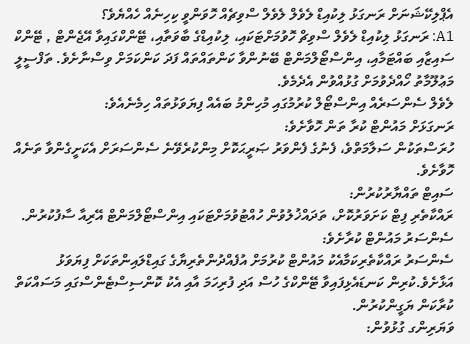އެޕްލިކޭޝަނަށް ރަނގަޅު ލިކުއިޑް ލެވެލް ލެވެލް ސްވިޗެއް ހޮވަންވީ ކިހިނެއް ހެއްޔެވެ؟
A1: ރަނގަޅު ލިކުއިޑް ލެވެލް ސްވިޗް ހޮވުމަށްޓަކައި، ލިކުއިޑްގެ ބާވަތާއި، ޓޭންކްގައިވާ އޭޖެންޓް , ޓޭންކް ސައިޒާއި ބައްޓަމާއި، އިންސްޓޯލްމަންޓް ބޭނުންވާ ކަންތައްތައް ފަދަ ކަންކަމަށް ވިސްނާށެވެ. ތަފްސީލީ މަޢުލޫމާތު ހޯއްދެވުމަށް ގުޅުއްވުން އެދެމެވެ.
ލެވެލް ސެންސަރެއް އިންސްޓޯލް ކުރުމުގައި މުހިންމު ބައެއް ފިޔަވަޅުތައް ހިމެނެއެވެ:
ރަނގަޅަށް މައުންޓް ކުރާ ތަން ހޮވާށެވެ:
ހުރަސްތަކުން ސަލާމަތްވެ، ފެނުގެ ފެންވަރު ޞަރީޙަކޮށް މިންކުރެވޭނެ ސެންސަރަށް އެކަށީގެންވާ ތަނެއް ހޮވާށެވެ.
ސައިޓް ތައްޔާރުކުރުން:
ރައްކާތެރި ފިޓް ކަށަވަރުކޮށް، ތަދައްޚުލުވުން ހުއްޓުވުމަށްޓަކައި އިންސްޓޯލްމަންޓް އޭރިއާ ސާފުކުރުން.
ސެންސަރު މައުންޓް ކުރާށެވެ:
ސެންސަރު ރައްކާތެރިކަމާއެކު މައުންޓް ކުރުމަށް އުފެއްދުންތެރިޔާގެ ގައިޑްލައިންތަކަށް ފިޔަވަޅު އަޅާށެވެ.ކުރިން ކަނޑައެޅިފައިވާ ޓޭންކްގެ ހުސް އަދި ފުރިހަމަ އާއި އެކު ކޮންސިސްޓެންސްގައި މަސައްކަތް ކުރާކަން ޔަގީންކުރުން.
ވަޔަރިންގ ގުޅުވުން: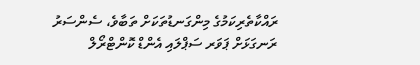ރައްކާތެރިކަމުގެ މިންގަނޑުތަކަށް ތަބާވެ، ސެންސަރު ރަނގަޅަށް ޕަވަރ ސަޕްލައި އެންޑް ކޮންޓްރޯލް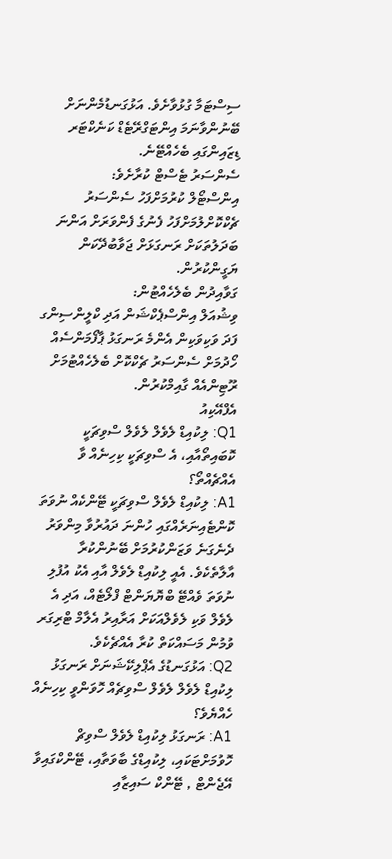ސިސްޓަމާ ގުޅުވާށެވެ. އަޅުގަނޑުމެންނަށް ބޭނުންވާނަމަ އިންޓަގްރޭޓެޑް ކަނެކްޓަރ ޑިޒައިންގައި ބެހެއްޓޭނެ.
ސެންސަރު ޓެސްޓް ކުރާށެވެ:
އިންސްޓޯލް ކުރުމަށްފަހު ސެންސަރު ޗެކްކޮށްލުމަށްފަހު ފެނުގެ ފެންވަރަށް އަންނަ ބަދަލުތަކަށް ރަނގަޅަށް ޖަވާބުދޭކަން ޔަގީންކުރުން.
ގަވާއިދުން ބެލެހެއްޓުން:
ވިޝުއަލް އިންސްޕެކްޝަން އަދި ކްލީންސިންގ ފަދަ ވަކިވަކިން އެންމެ ރަނގަޅު ޕާފޯމަންސެއް ހޯދުމަށް ސެންސަރު ޗެކްކޮށް ބެލެހެއްޓުމަށް ރޫޓިންއެއް ގާއިމްކުރުން.
އެފްއޭކިއު
Q1: ލިކުއިޑް ލެވެލް ލެވެލް ސްވިޗަކީ ކޮބައިތޯއާއި، އެ ސްވިޗަކީ ކިހިނެއް ވާ އެއްޗެއްތޯ؟
A1: ލިކުއިޑް ލެވެލް ސްވިޗަކީ ޓޭންކެއް ނުވަތަ ކޮންޓެއިނަރެއްގައި ހުންނަ ދައުރުވާ މިންވަރު ދެނެގަނެ ވަޒަންކުރުމަށް ބޭނުންކުރާ އާލާތެކެވެ. އެއީ ލިކުއިޑް ލެވެލް އާއި އެކު އުފުލި ނުވަތަ ވެއްޓޭ ބްޔޮޔަންޓް ފްލޯޓެއް، އަދި އެ ލެވެލް ވަކި ލެވެލްއަކަށް އަރާއިރު އެލާމް ޓްރިގަރ ވުމުން މަސައްކަތް ކުރާ އެއްޗެކެވެ.
Q2: އަޅުގަނޑުގެ އެޕްލިކޭޝަނަށް ރަނގަޅު ލިކުއިޑް ލެވެލް ލެވެލް ސްވިޗެއް ހޮވަންވީ ކިހިނެއް ހެއްޔެވެ؟
A1: ރަނގަޅު ލިކުއިޑް ލެވެލް ސްވިޗް ހޮވުމަށްޓަކައި، ލިކުއިޑްގެ ބާވަތާއި، ޓޭންކްގައިވާ އޭޖެންޓް , ޓޭންކް ސައިޒާއި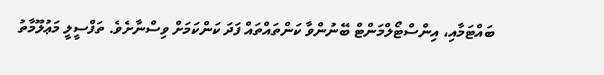ބައްޓަމާއި، އިންސްޓޯލްމަންޓް ބޭނުންވާ ކަންތައްތައް ފަދަ ކަންކަމަށް ވިސްނާށެވެ. ތަފްސީލީ މަޢުލޫމާތު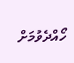ހޯއްދެވުމަށް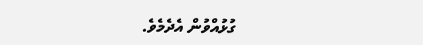ގުޅުއްވުން އެދެމެވެ.